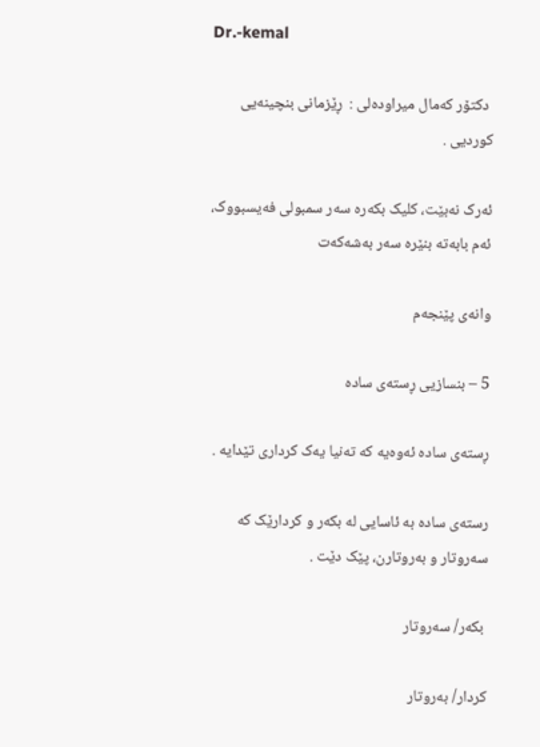Dr.-kemal

 دکتۆر کەمال میراودەلی :  ڕێزمانی بنچینەیی کوردیی .

ئەرک نەبێت، کلیک بکەرە سەر سمبولی فەیسبووک، ئەم بابەتە بنێرە سەر بەشەکەت

وانەی پێنجەم

5 – بنسازیی ڕستەی سادە

ڕستەی سادە ئەوەیە کە تەنیا یەک کرداری تێدایە .

رستەی سادە بە ئاسایی لە بکەر و کردارێک کە سەروتار و بەروتارن، پێک دێت .

 بکەر/ سەروتار

کردار/ بەروتار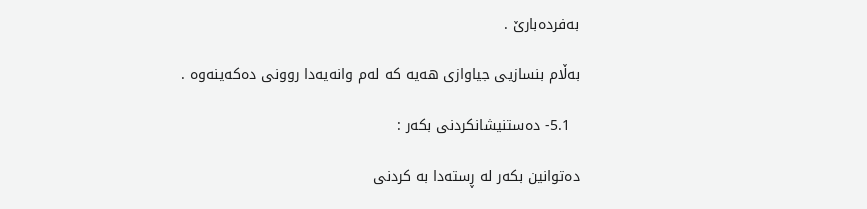بەفردەبارێ .

بەڵام بنسازیی جیاوازی هەیە کە لەم وانەیەدا روونی دەکەینەوە .

  5.1- دەستنیشانکردنی بکەر :

دەتوانین بکەر لە ڕستەدا بە کردنی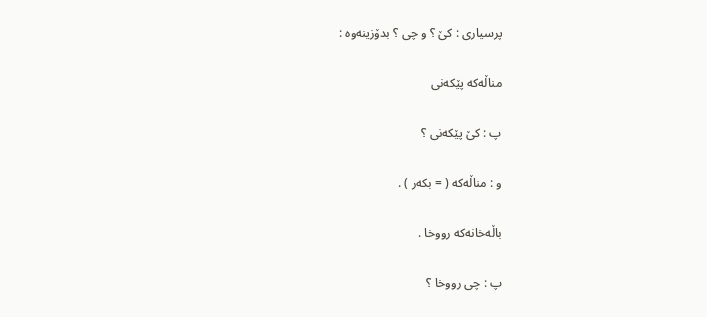پرسیاری : کێ ؟ و چی ؟ بدۆزینەوە :

مناڵەکە پێکەنی

پ : کێ پێکەنی ؟

و : مناڵەکە ( = بکەر ) .

باڵەخانەکە رووخا .

پ : چی رووخا ؟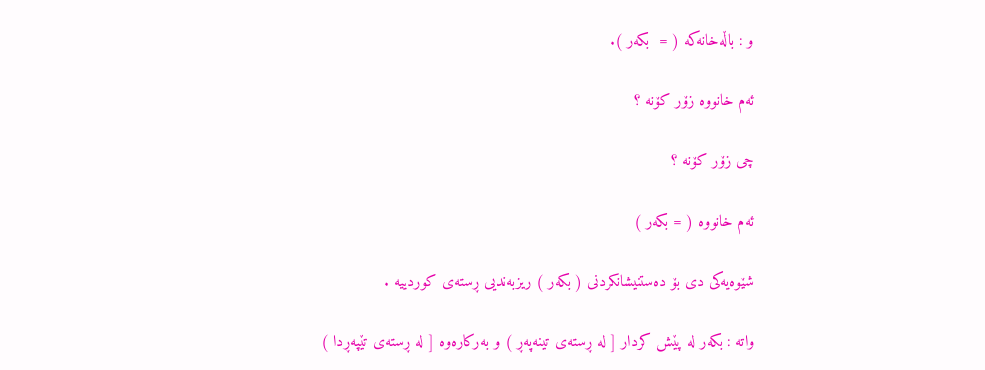و : باڵەخانەکە ( =  بکەر ).

ئەم خانووە زۆر کۆنە ؟

چی زۆر کۆنە ؟

ئەم خانووە ( = بکەر )

شێوەیەکی دی بۆ دەستنیشانکردنی ( بکەر ) ریزبەندیی ڕستەی کوردییە .

واتە : بکەر لە پێش کردار [ لە ڕستەی تینەپەڕ ) و بەرکارەوە [ لە ڕستەی تێپەڕدا )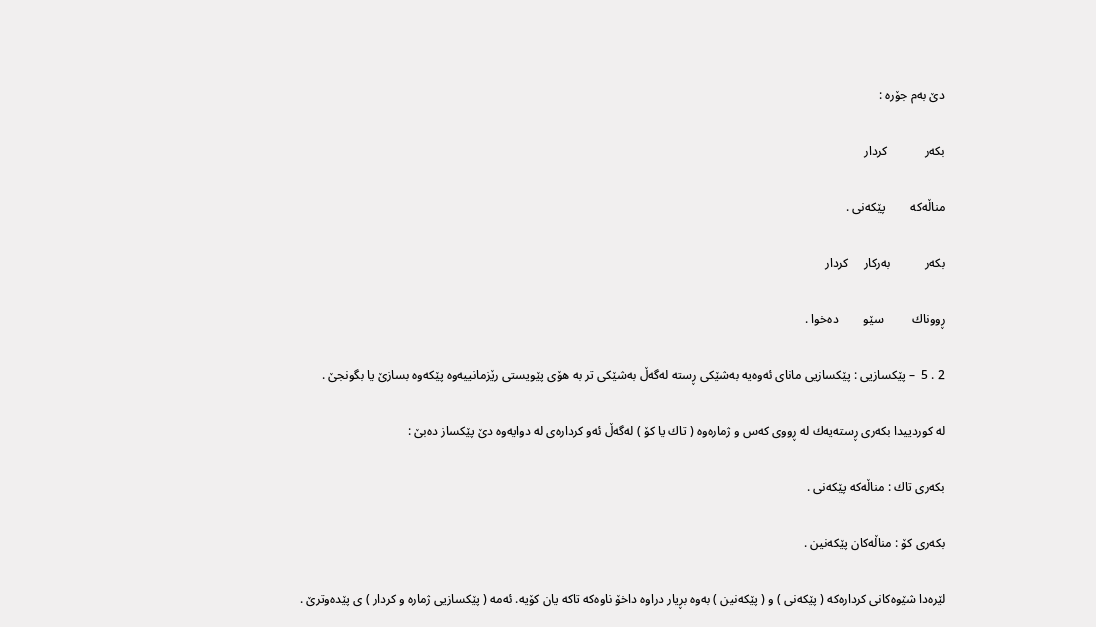دێ بەم جۆرە :

بکەر            کردار

مناڵەکە        پێکەنی .

بکەر           بەرکار     کردار

ڕووناك         سێو        دەخوا .

2 . 5  – پێکسازیی : پێکسازیی مانای ئەوەیە بەشێکی ڕستە لەگەڵ بەشێکی تر بە هۆی پێویستی رێزمانییەوە پێکەوە بسازێ یا بگونجێ .

لە کوردییدا بکەری ڕستەیەك لە ڕووی کەس و ژمارەوە ( تاك یا کۆ ) لەگەڵ ئەو کردارەی لە دوایەوە دێ پێکساز دەبێ :

بکەری تاك : مناڵەکە پێکەنی .

بکەری کۆ : مناڵەکان پێکەنین .

لێرەدا شێوەکانی کردارەکە ( پێکەنی ) و ( پێکەنین ) بەوە بڕیار دراوە داخۆ ناوەکە تاکە یان کۆیە. ئەمە ( پێکسازیی ژمارە و کردار ) ی پێدەوترێ .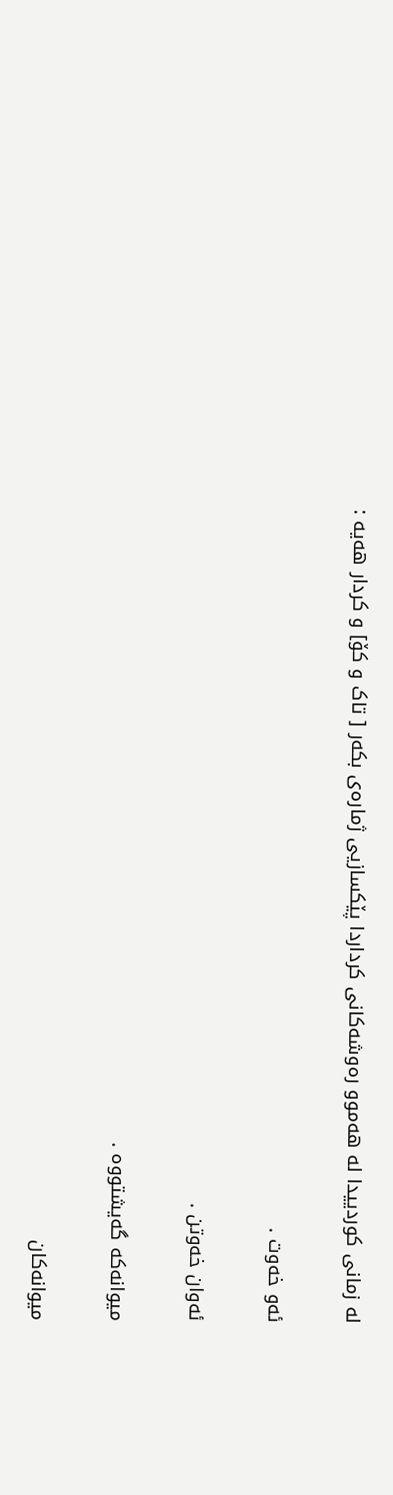لە زمانی کوردییدا لە هەموو رەوشەکانی کرداردا پێکسازیی ژمارەی بکەر [ تاک و کۆ] و کردار هەیە :

ئەو خەوت .

ئەوان خەوتن .

میوانەکە گەیشتووە .

میوانەکان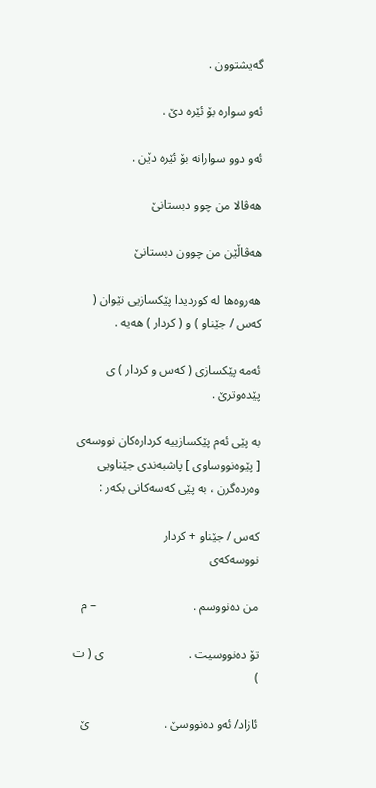گەیشتوون .

ئەو سوارە بۆ ئێرە دێ .

ئەو دوو سوارانە بۆ ئێرە دێن .

هەڤالا من چوو دبستانێ

هەڤاڵێن من چوون دبستانێ

هەروەها لە کوردیدا پێکسازیی نێوان ( کەس / جێناو ) و ( کردار ) هەیە .

ئەمە پێکسازی ( کەس و کردار ) ی پێدەوترێ .

بە پێی ئەم پێکسازییە کردارەکان نووسەی [ پێوەنووساوی ] پاشبەندی جێناویی وەردەگرن ، بە پێی کەسەکانی بکەر :

کەس / جێناو + کردار                         نووسەکەی

من دەنووسم .                               – م

تۆ دەنووسیت .                           ی ( ت )

ئازاد/ ئەو دەنووسێ .                        ێ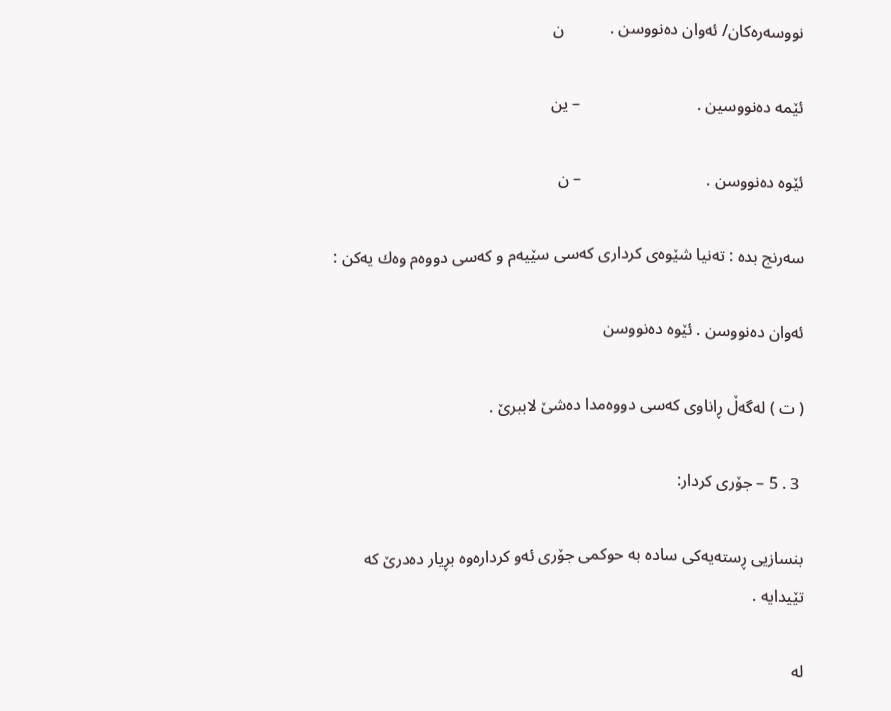نووسەرەکان/ ئەوان دەنووسن .           ن

ئێمە دەنووسین .                            – ین

ئێوە دەنووسن .                              – ن

سەرنج بدە : تەنیا شێوەی کرداری کەسی سێیەم و کەسی دووەم وەك یەکن :

ئەوان دەنووسن . ئێوە دەنووسن

( ت ) لەگەڵ ڕاناوی کەسی دووەمدا دەشێ لاببرێ .

 3 . 5 – جۆری کردار:

بنسازیی ڕستەیەکی سادە بە حوکمی جۆری ئەو کردارەوە بڕیار دەدرێ کە تێیدایە .

لە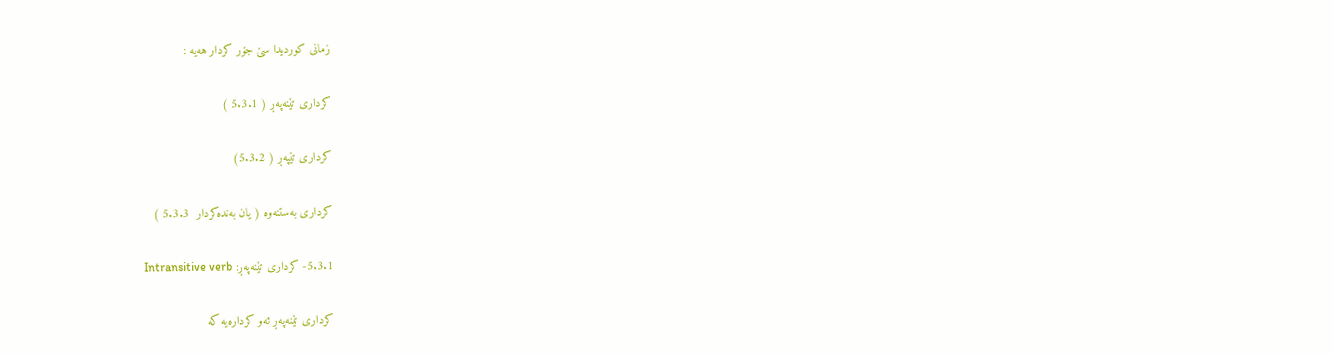زمانی کوردیدا سێ جۆر کردار هەیە :

کرداری تێنەپەڕ ( 5.3.1 )

کرداری تێپەڕ ( 5.3.2)

کرداری بەستنەوە ( یان بەندەکردار  5.3.3 )

5.3.1- کرداری تێنەپەڕ: Intransitive verb

کرداری تێنەپەڕ ئەو کردارەیە کە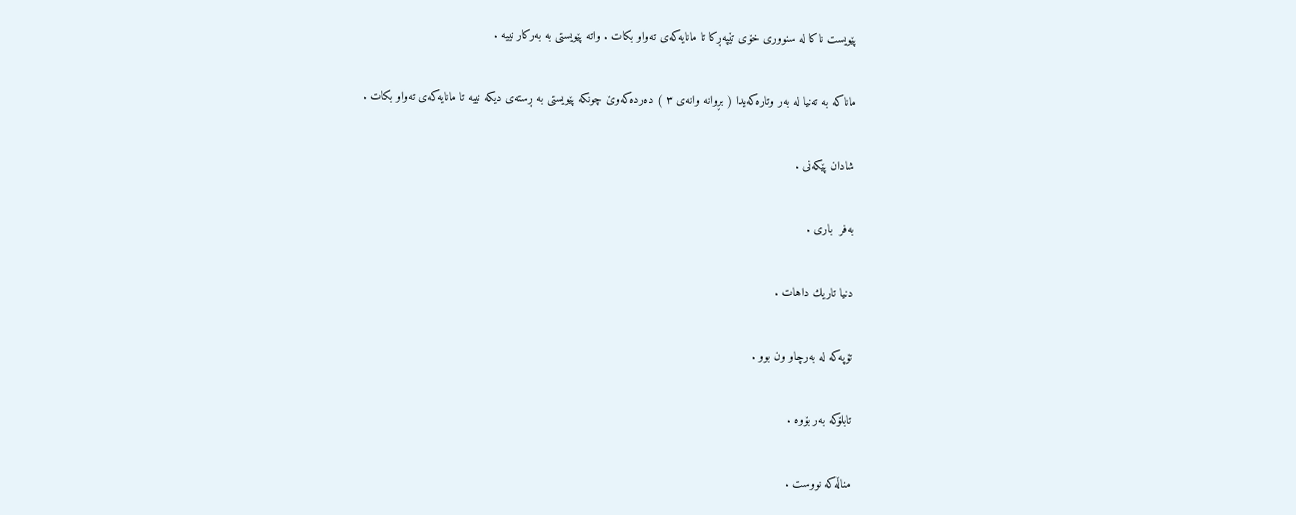پێویست ناکا لە سنووری خۆی تێپەڕکا تا مانایەکەی تەواو بکات . واتە پێویستی بە بەرکار نییە .

ماناکە بە تەنیا لە بەر وتارەکەیدا ( بڕوانە وانەی ٣ ) دەردەکەوێ چونکە پێویستی بە ڕستەی دیکە نییە تا مانایەکەی تەواو بکات .

شادان پێکەنی .

بەفر  باری .

دنیا تاریك داهات .

تۆپەکە لە بەرچاو ون بوو .

تابلۆکە بەر بۆوە .

مناڵەکە نووست .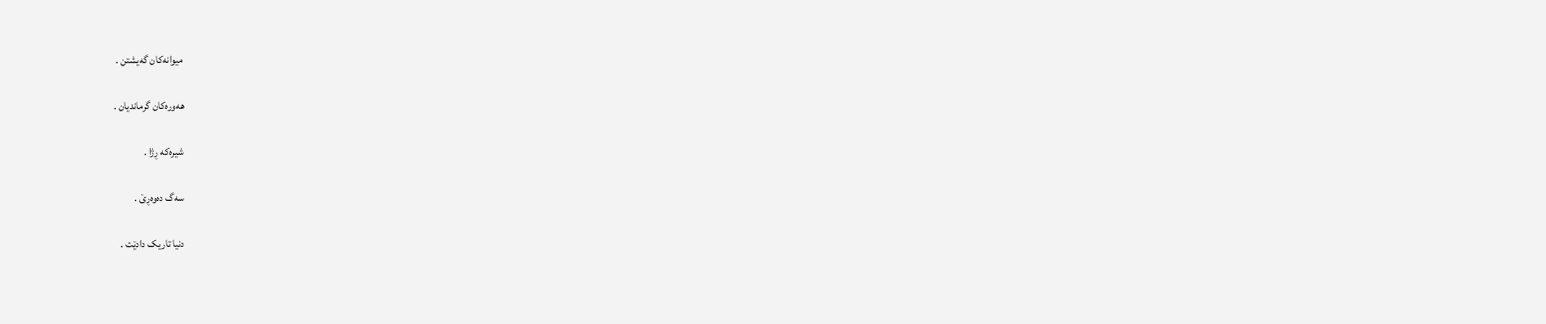میوانەکان گەیشتن .

هەورەکان گرماندیان .

شیرەکە ڕژا .

سەگ دەوەڕێ .

دنیا تاریک دادێت .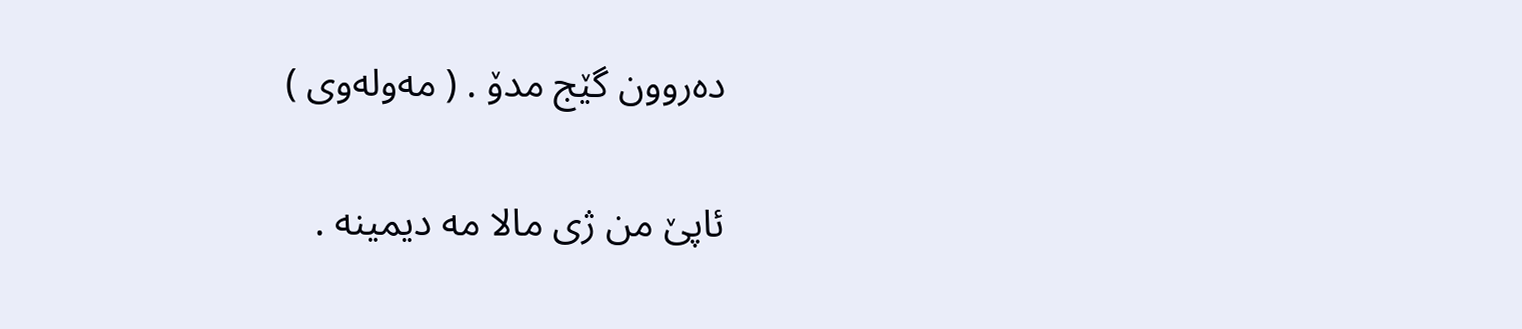دەروون گێج مدۆ . ( مەولەوی )

ئاپێ من ژی مالا مە دیمینە .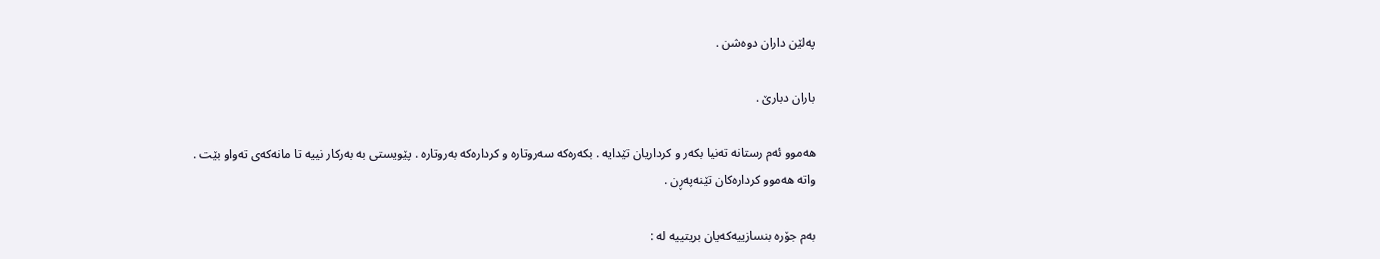پەلێن داران دوەشن .

باران دبارێ .

هەموو ئەم رستانە تەنیا بکەر و کرداریان تێدایە . بکەرەکە سەروتارە و کردارەکە بەروتارە . پێویستی بە بەرکار نییە تا مانەکەی تەواو بێت . واتە هەموو کردارەکان تێنەپەڕن .

بەم جۆرە بنسازییەکەیان بریتییە لە :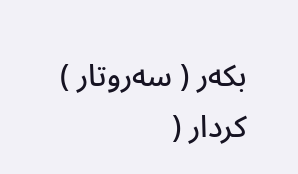بکەر ( سەروتار )              کردار (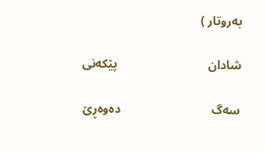بەروتار )

شادان                             پێکەنی

سەگ                             دەوەڕێ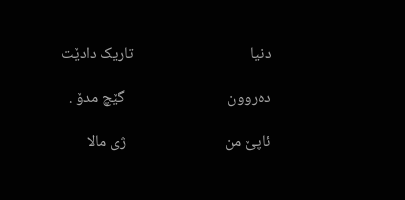دنیا                                 تاریک دادێت

دەروون                             گێچ مدۆ .

ئاپێ من                            ژی مالا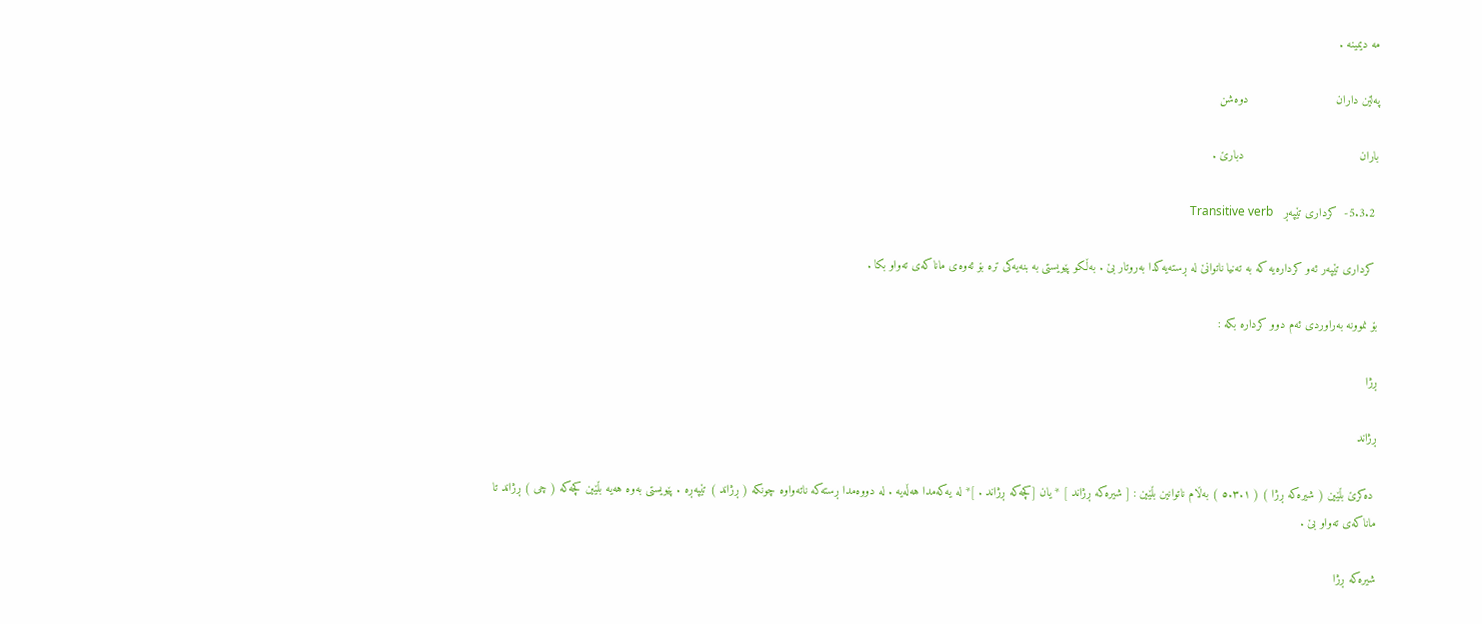مە دیمینە .

پەلێن داران                         دوەشن

باران                                 دبارێ .

 5.3.2-  کرداری تێپەڕ   Transitive verb

 کرداری تێپەر ئەو کردارەیە کە بە تەنیا ناتوانێ لە ڕستەیەکدا بەروتار بێ . بەڵکو پێویستی بە بنەیەکی ترە بۆ ئەوەی ماناکەی تەواو بکا .

بۆ نموونە بەراوردی ئەم دوو کردارە بکە :

ڕژا

ڕژاند

 دەکرێ بڵێین ( شیرەکە ڕژا ) ( ٥.٣.١ ) بەڵام ناتوانین بڵێین : [ شیرەکە ڕژاند ] * یان [کچەکە ڕژاند . ]* لە یەکەمدا هەڵەیە . لە دووەمدا ڕستەکە ناتەواوە چونکە ( ڕژاند ) تێپەڕە . پێویستی بەوە هەیە بڵێین کچەکە ( چی ) ڕژاند تا ماناکەی تەواو بێ .

شیرەکە ڕژا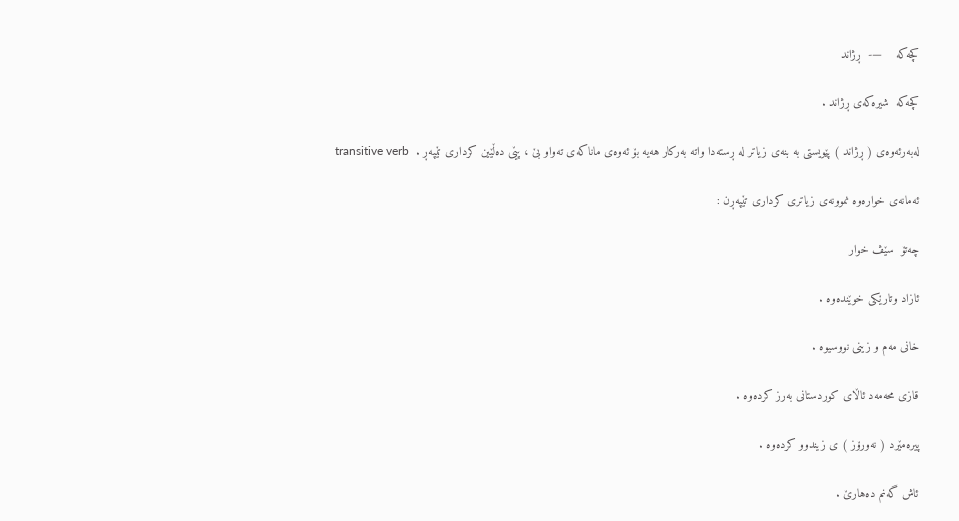کچەکە    —-  ڕژاند

کچەکە  شیرەکەی ڕژاند .

لەبەرئەوەی ( ڕژاند ) پێویستی بە بنەی زیاتر لە ڕستەدا واتە بەرکار هەیە بۆ ئەوەی ماناکەی تەواو بێ ، پێی دەڵێین کرداری تێپەڕ .  transitive verb

ئەمانەی خوارەوە نموونەی زیاتری کرداری تێپەڕن :

چەتۆ  سێڤ خوار

ئازاد وتارێکی خوێندەوە .

خانی مەم و زینی نووسیوە .

قازی محەمەد ئاڵای کوردستانی بەرز کردەوە .

پیرەمێرد ( نەورۆز ) ی زیندوو کردەوە .

ئاش گەنم دەهارێ .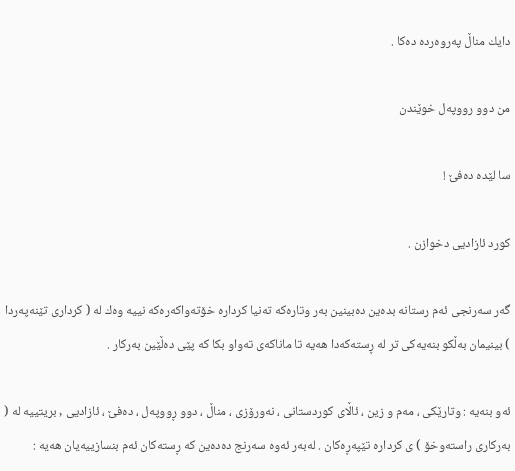دایك مناڵ پەروەردە دەکا .

من دوو رووپەل خوێندن

سا لێدە دەفێ !

کورد ئازادیی دخوازن .

گەر سەرنجی ئەم رستانە بدەین دەبینین بەر وتارەکە تەنیا کردارە خۆتەواکەرەکە نییە وەك لە ( کرداری تێنەپەردا ) بینیمان بەڵکو بنەیەکی تر لە ڕستەکەدا هەیە تا ماناکەی تەواو بکا کە پێی دەڵێین بەرکار .

ئەو بنەیە : وتارێکی ، مەم و زین ، ئاڵای کوردستانی ، نەورۆزی ، مناڵ ، دوو ڕووپەل ، دەفێ ، ئازادیی , بریتییە لە ( بەرکاری راستەوخۆ ) ی کردارە تێپەڕەکان . لەبەر ئەوە سەرنج دەدەین کە ڕستەکان ئەم بنسازییەیان هەیە :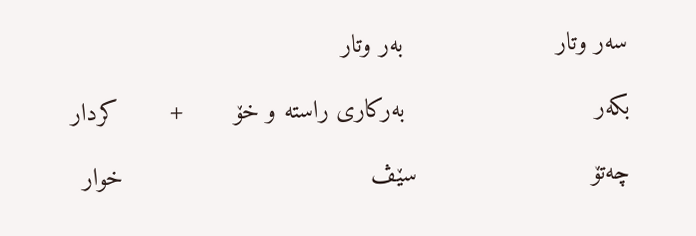سەر وتار                     بەر وتار

بکەر                          بەرکاری راستە و خۆ       +       کردار

چەتۆ                        سێڤ                                  خوار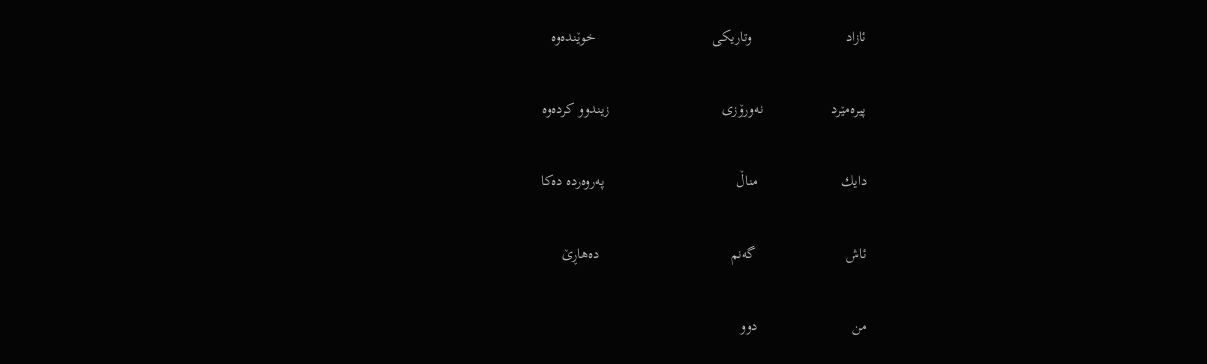ئازاد                         وتاریکی                               خوێندەوە

پیرەمێرد                  نەورۆزی                              زیندوو کردەوە

دایك                      مناڵ                                   پەروەردە دەکا

ئاش                        گەنم                                   دەهاڕێ

من                         دوو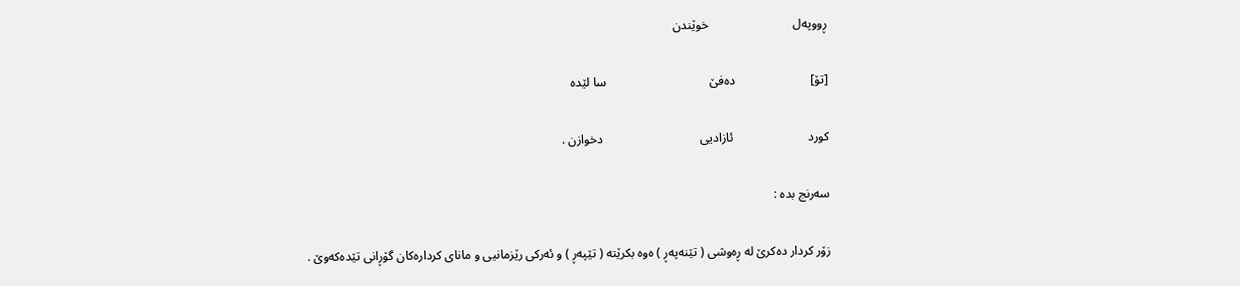ڕووپەل                           خوێندن

[تۆ]                        دەفێ                                 سا لێدە

کورد                        ئازادیی                               دخوازن .

سەرنج بدە :

زۆر کردار دەکرێ لە ڕەوشی ( تێنەپەڕ ) ەوە بکرێتە ( تێپەڕ ) و ئەرکی رێزمانیی و مانای کردارەکان گۆڕانی تێدەکەوێ .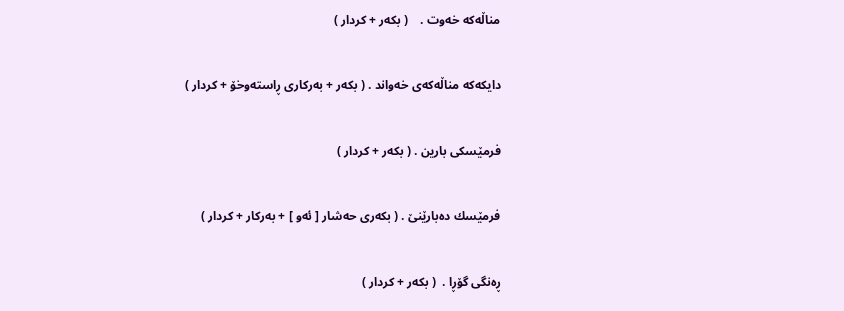مناڵەکە خەوت .    ( بکەر + کردار )

دایکەکە مناڵەکەی خەواند . ( بکەر + بەرکاری ڕاستەوخۆ + کردار )

فرمێسکی بارین . ( بکەر + کردار )

فرمێسك دەبارێنێ . ( بکەری حەشار [ ئەو ] + بەرکار + کردار )

ڕەنگی گۆڕا .  ( بکەر + کردار )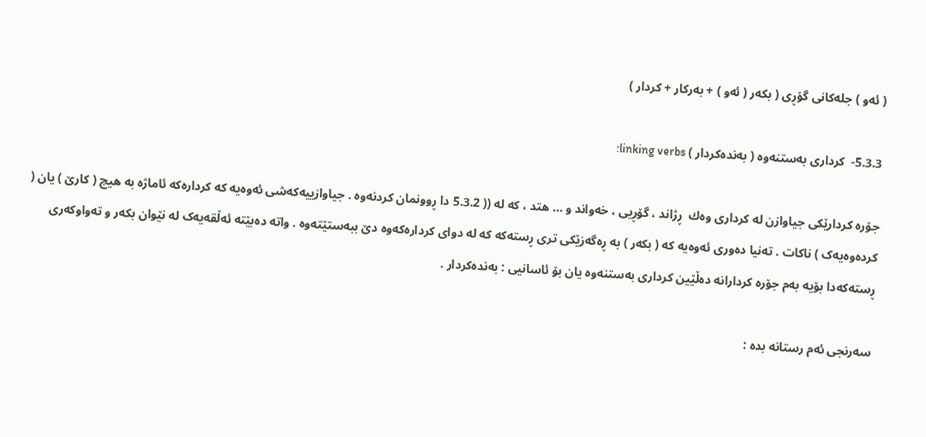( ئەو ) جلەکانی گۆڕی ( بکەر ( ئەو ) + بەرکار + کردار )

5.3.3-  کرداری بەستنەوە ( بەندەکردار ) linking verbs:

جۆرە کردارێکی جیاوازن لە کرداری وەك  ڕژاند ، گۆڕیی ، خەواند و … هتد ، کە لە (( 5.3.2 دا ڕوونمان کردنەوە . جیاوازییەکەشی ئەوەیە کە کردارەکە ئاماژە بە هیچ ( کارێ ) یان ( کردەوەیەک ) ناکات . تەنیا دەوری ئەوەیە کە ( بکەر ) بە ڕەگەزێکی تری ڕستەکە کە لە دوای کردارەکەوە دێ ببەستێتەوە . واتە دەبێتە ئەڵقەیەک لە نێوان بکەر و تەواوکەری ڕستەکەدا بۆیە بەم جۆرە کردارانە دەڵێین کرداری بەستنەوە یان بۆ ئاسانیی : بەندەکردار .

سەرنجی ئەم رستانە بدە :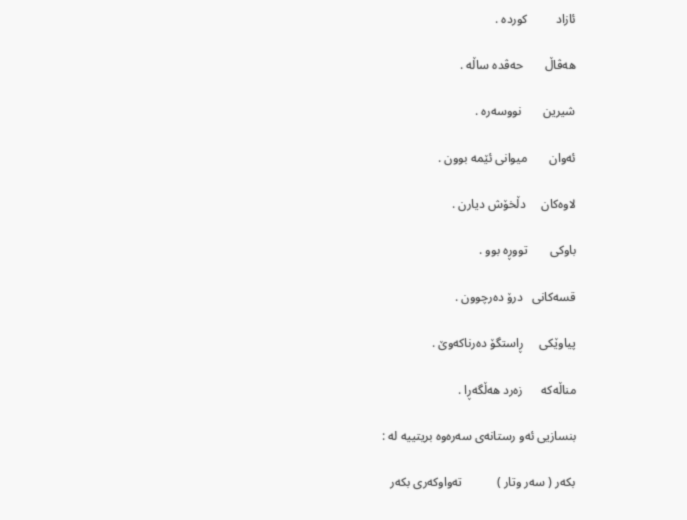ئازاد         کوردە .

هەڤاڵ       حەڤدە ساڵە .

شیرین       نووسەرە .

ئەوان       میوانی ئێمە بوون .

لاوەکان     دڵخۆش دیارن .

باوکی       تووڕە بوو .

قسەکانی   درۆ دەرچوون .

پیاوێکی     ڕاستگۆ دەرناکەوێ .

مناڵەکە      زەرد هەڵگەڕا .

بنسازیی ئەو رستانەی سەرەوە بریتییە لە :

بکەر ( سەر وتار )           تەواوکەری بکەر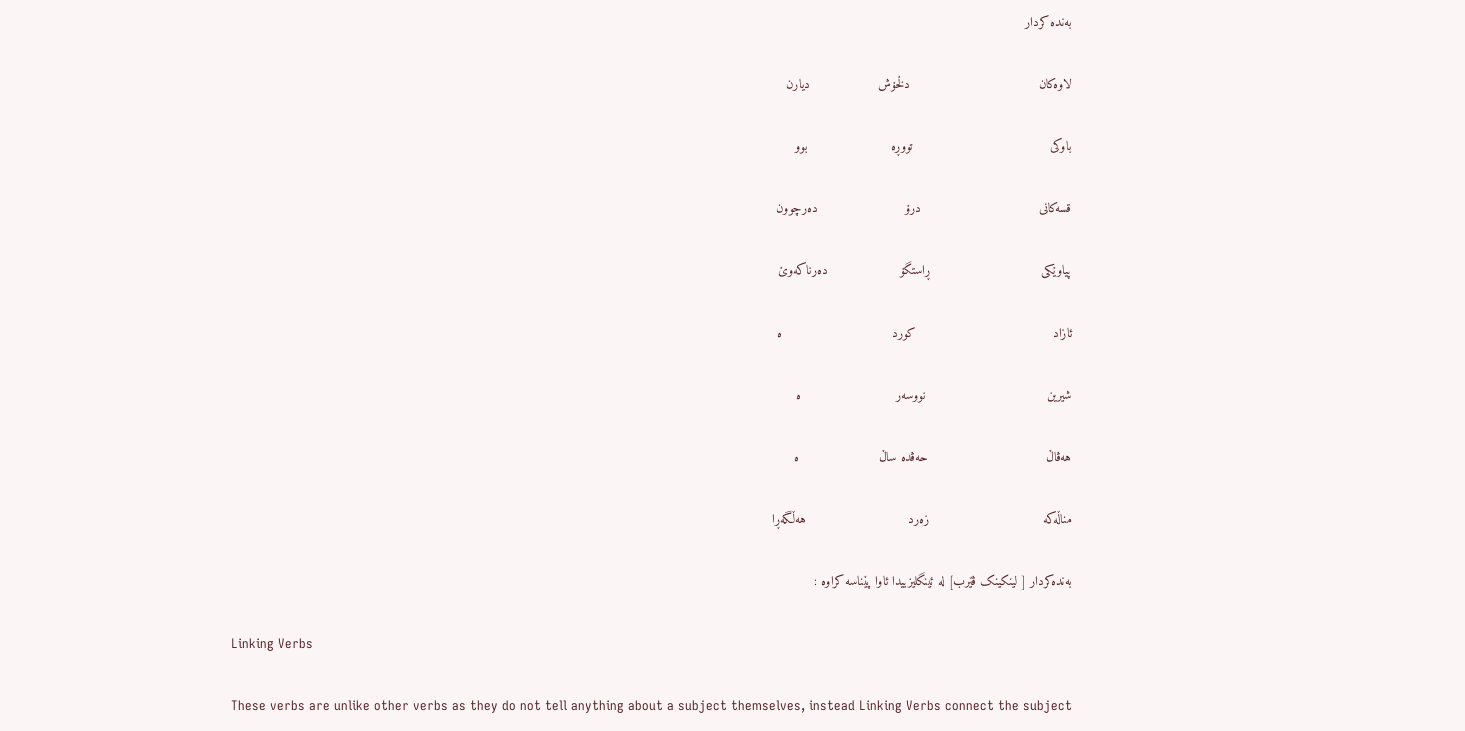بەندە کردار

لاوەکان                                  دڵخۆش                  دیارن

باوکی                                    تووڕە                      بوو

قسەکانی                               درۆ                       دەرچوون

پیاوێکی                             ڕاستگۆ                   دەرناکەوێ

ئازاد                                    کورد                             ه

شیرین                                نووسەر                         ه

هەڤاڵ                               حەڤدە ساڵ                     ه

مناڵەکە                              زەرد                           هەڵگەڕا

بەندەکردار [ لینکینک ڤێرب] لە ئینگلیزییدا ئاوا پێناسە کراوە :

Linking Verbs

These verbs are unlike other verbs as they do not tell anything about a subject themselves, instead Linking Verbs connect the subject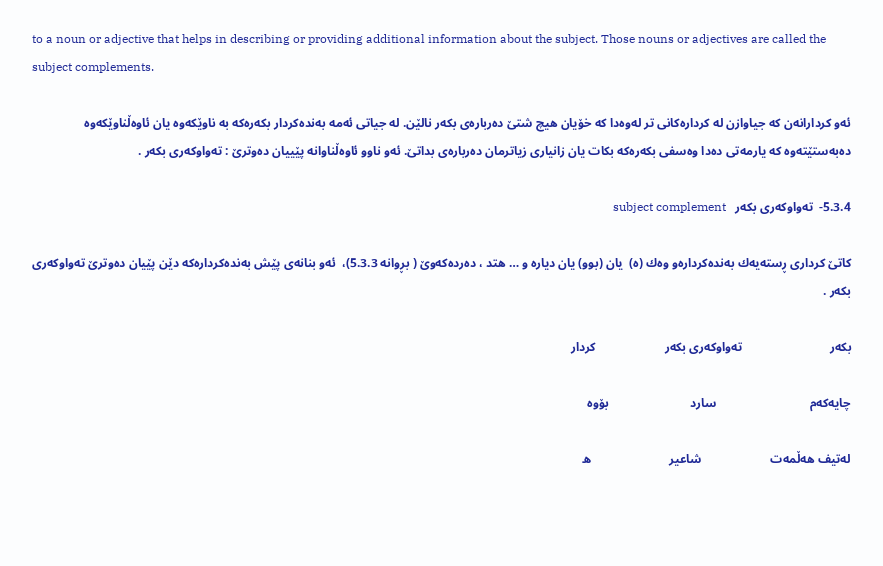to a noun or adjective that helps in describing or providing additional information about the subject. Those nouns or adjectives are called the subject complements.

ئەو کردارانەن کە جیاوازن لە کردارەکانی تر لەوەدا کە خۆیان هیچ شتێ دەربارەی بکەر نالێن. لە جیاتی ئەمە بەندەکردار بکەرەکە بە ناوێکەوە یان ئاوەڵناوێکەوە دەبەستێتەوە کە یارمەتی دەدا وەسفی بکەرەکە بکات یان زانیاری زیاترمان دەربارەی بداتێ. ئەو ناوو ئاوەڵناوانە پێییان دەوترێ : تەواوکەری بکەر .

5.3.4-  تەواوکەری بکەر   subject complement

کاتێ کرداری ڕستەیەك بەندەکردارەو وەك (ە)  یان (بوو) یان دیارە و … هتد ، دەردەکەوێ ( بڕوانە 5.3.3)،  ئەو بنانەی پێش بەندەکردارەکە دێن پێیان دەوترێ تەواوکەری بکەر .

بکەر                            تەواوکەری بکەر                      کردار

چایەکەم                              سارد                          بۆوە

لەتیف هەڵمەت                      شاعیر                         ه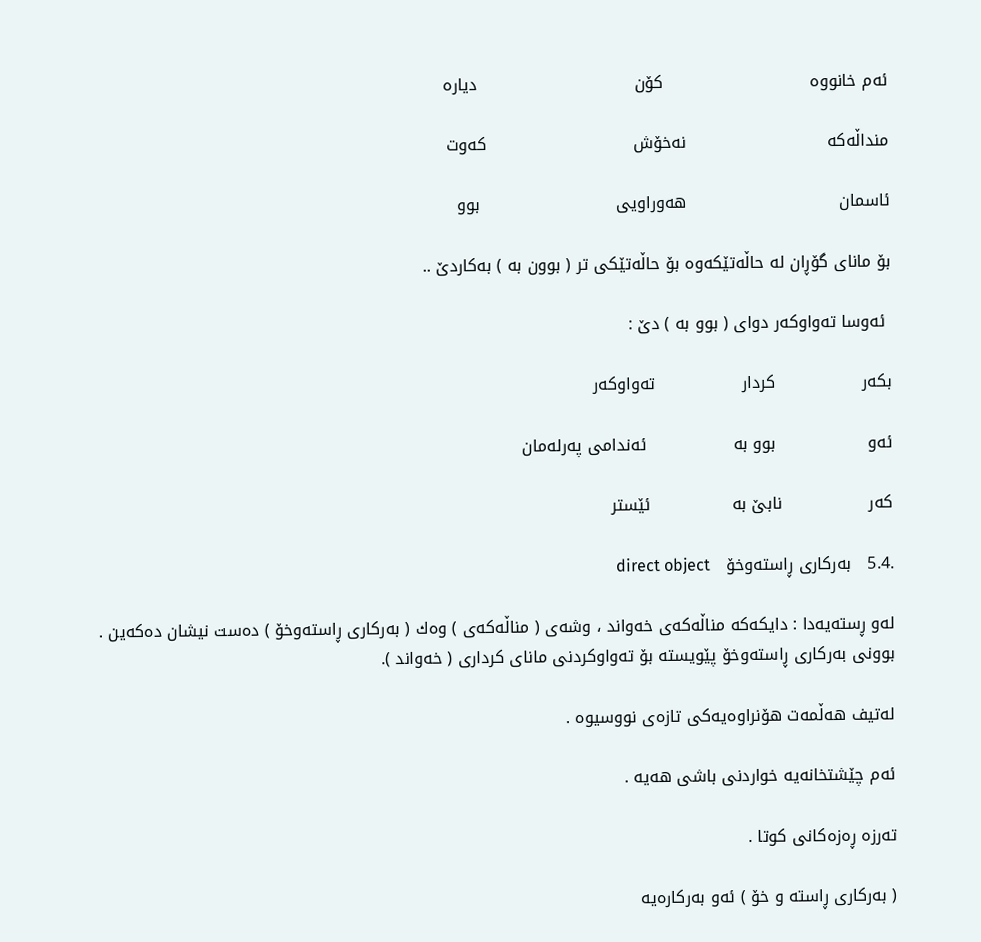ئەم خانووە                           کۆن                             دیارە

منداڵەکە                          نەخۆش                           کەوت

ئاسمان                            هەوراویی                         بوو

بۆ مانای گۆڕان لە حاڵەتێکەوە بۆ حاڵەتێکی تر ( بوون بە ) بەکاردێ ..

 ئەوسا تەواوکەر دوای ( بوو بە ) دێ :

بکەر                کردار                تەواوکەر

ئەو                 بوو بە                ئەندامی پەرلەمان

کەر                نابێ بە               ئێستر

.5.4   بەرکاری ڕاستەوخۆ   direct object

لەو ڕستەیەدا : دایکەکە مناڵەکەی خەواند ، وشەی ( مناڵەکەی ) وەك ( بەرکاری ڕاستەوخۆ ) دەست نیشان دەکەین . بوونی بەرکاری ڕاستەوخۆ پێویستە بۆ تەواوکردنی مانای کرداری ( خەواند ).

لەتیف هەڵمەت هۆنراوەیەکی تازەی نووسیوە .

ئەم چێشتخانەیە خواردنی باشی هەیە .

تەرزە ڕەزەکانی کوتا .

( بەرکاری ڕاستە و خۆ ) ئەو بەرکارەیە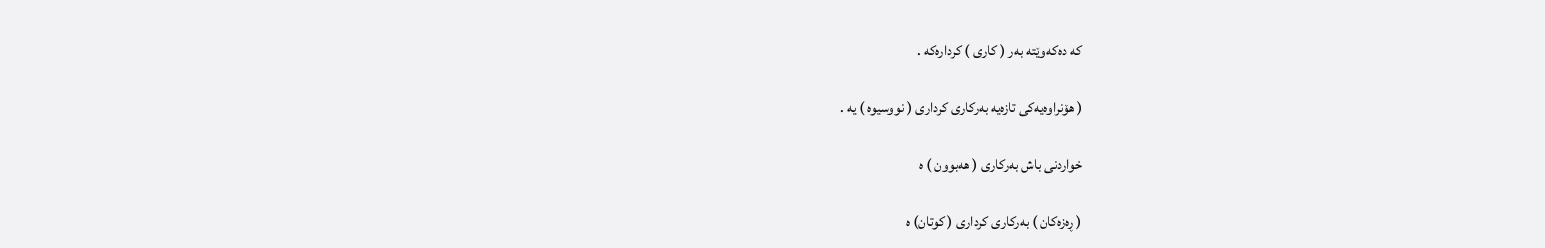کە دەکەوێتە بەر ( کاری ) کردارەکە .

( هۆنراوەیەکی تازەیە بەرکاری کرداری ( نووسیوە ) یە .

خواردنی باش بەرکاری ( هەبوون ) ه

( ڕەزەکان ) بەرکاری کرداری ( کوتان) ه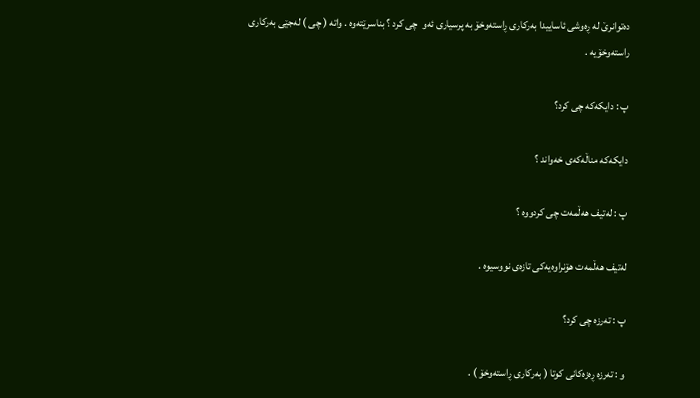دەتوانرێ لە ڕەوشی ئاساییدا بەرکاری ڕاستەوخۆ بە پرسیاری ئەو  چی کرد ؟ بناسرێتەوە . واتە ( چی ) لەجێی بەرکاری راستەوخۆیە .

پ : دایکەکە چی کرد؟

دایکەکە مناڵەکەی خەواند ؟

پ : لەتیف هەڵمەت چی کردووە ؟

لەتیف هەڵمەت هۆنراوەیەکی تازەی نووسیوە .

پ : تەرزە چی کرد؟

و : تەرزە ڕەزەکانی کوتا ( بەرکاری ڕاستەوخۆ ) .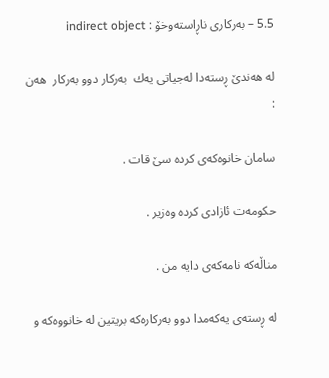5.5 – بەرکاری ناڕاستەوخۆ : indirect object

لە هەندێ ڕستەدا لەجیاتی یەك  بەرکار دوو بەرکار  هەن :

سامان خانوەکەی کردە سێ قات .

حکومەت ئازادی کردە وەزیر .

مناڵەکە نامەکەی دایە من .

لە ڕستەی یەکەمدا دوو بەرکارەکە بریتین لە خانووەکە و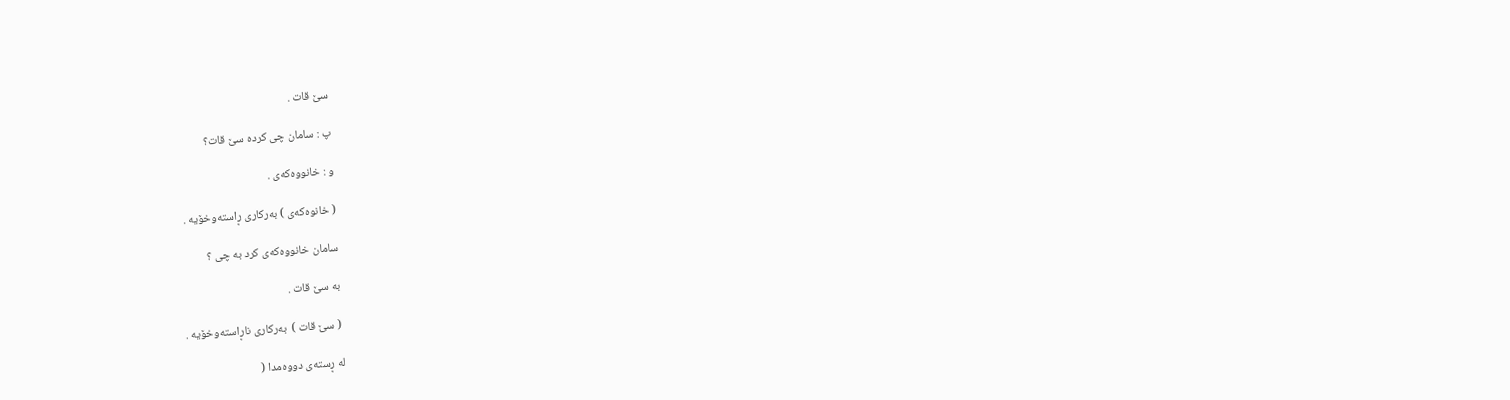سێ قات .

پ : سامان چی کردە سێ قات؟

و : خانووەکەی .

( خانوەکەی ) بەرکاری ڕاستەوخۆیە .

سامان خانووەکەی کرد بە چی ؟

بە سێ قات .

 ( سێ قات )  بەرکاری ناڕاستەوخۆیە .

لە ڕستەی دووەمدا (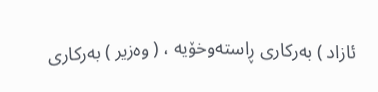ئازاد ) بەرکاری ڕاستەوخۆیە ، ( وەزیر ) بەرکاری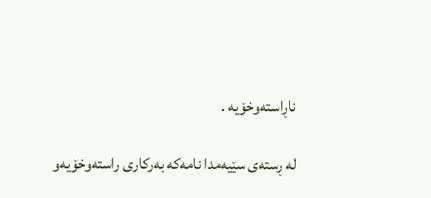ناڕاستەوخۆیە .

لە ڕستەی سێیەمدا نامەکە بەرکاری راستەوخۆیەو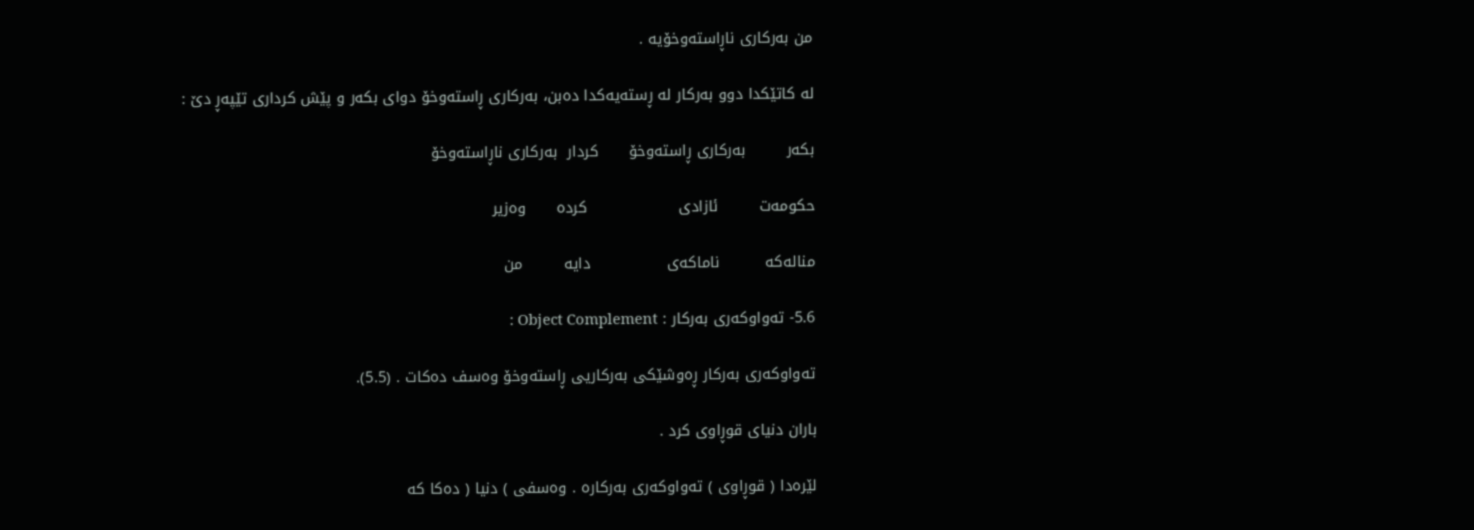من بەرکاری ناڕاستەوخۆیە .

لە کاتێکدا دوو بەرکار لە ڕستەیەکدا دەبن، بەرکاری ڕاستەوخۆ دوای بکەر و پێش کرداری تێپەڕ دێ :

بکەر        بەرکاری ڕاستەوخۆ      کردار  بەرکاری ناڕاستەوخۆ

حکومەت        ئازادی                  کردە      وەزیر

منالەکە         ناماکەی               دایە        من

5.6- تەواوکەری بەرکار : Object Complement :

تەواوکەری بەرکار ڕەوشێکی بەرکاریی ڕاستەوخۆ وەسف دەکات . (5.5).

باران دنیای قوڕاوی کرد .

لێرەدا ( قوڕاوی ) تەواوکەری بەرکارە . وەسفی ) دنیا ( دەکا کە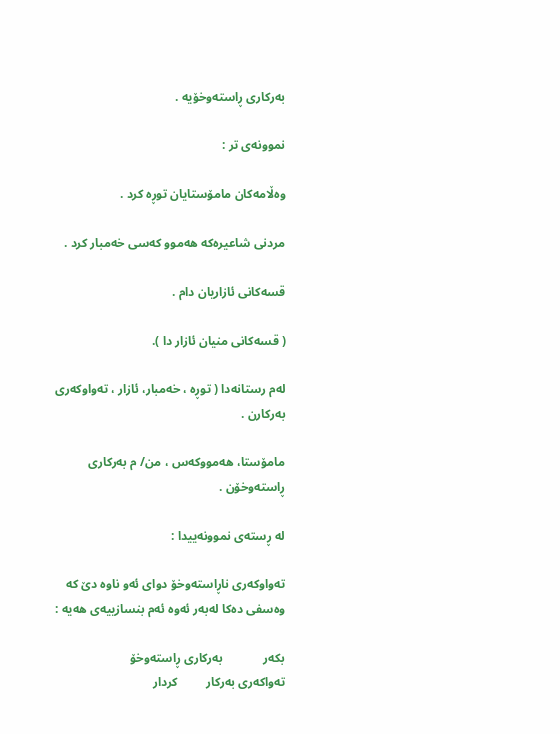بەرکاری ڕاستەوخۆیە .

نموونەی تر :

وەڵامەکان مامۆستایان توڕە کرد .

مردنی شاعیرەکە هەموو کەسی خەمبار کرد .

قسەکانی ئازاریان دام .

( قسەکانی منیان ئازار دا ).

لەم رستانەدا ( توڕە ، خەمبار، ئازار ، تەواوکەری بەرکارن .

مامۆستا، هەمووکەس ، من/ م بەرکاری ڕاستەوخۆن .

لە ڕستەی نموونەییدا :

تەواوکەری ناڕاستەوخۆ دوای ئەو ناوە دێ کە وەسفی دەکا لەبەر ئەوە ئەم بنسازییەی هەیە :

بکەر             بەرکاری ڕاستەوخۆ              تەواکەری بەرکار         کردار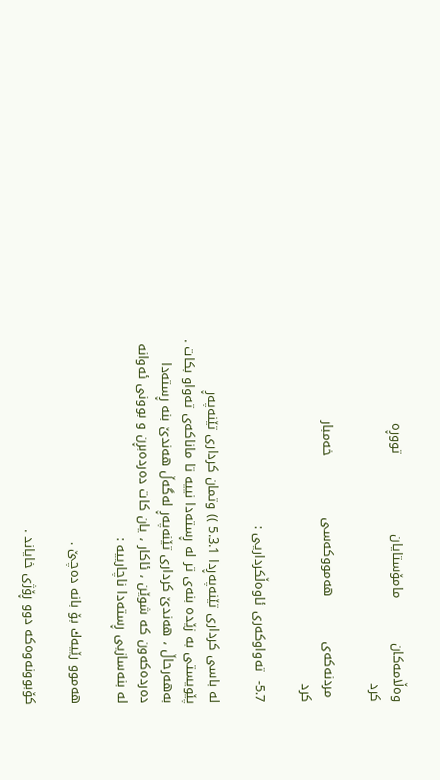وەڵامەکان          مامۆستایان                  تووڕە                       کرد

 مردنەکەی          هەمووکەسی              خەمبار                    کرد

5.7-  تەواوکەری ئاوەڵکرداریی :

لە باسی کرداری تێنەپەڕدا 5.3.1 )) وتمان کرداری تێنەپەڕ پێویستی بە زێدە بنەی تر لە ڕستەدا نییە تا ماناکەی تەواو بکات . بەهەرحاڵ ، هەندێ کرداری تێنەپەڕ لەگەڵ هەندێ بنە ڕستەدا دەردەکەون کە شوێن ، ئاکار ، یان کات دەردەبڕن و بوونی ئەوانە لە بنەسازیی ڕستەدا ناچارییە :

هەموو رێیەك بۆ بانە دەچێ .

کۆبوونەوەکە دوو ڕۆژی خایاند .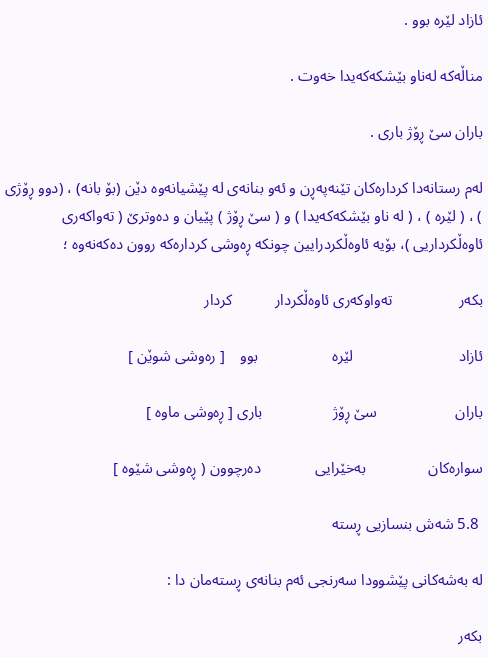ئازاد لێرە بوو .

مناڵەکە لەناو بێشکەکەیدا خەوت .

باران سێ ڕۆژ باری .

لەم رستانەدا کردارەکان تێنەپەڕن و ئەو بنانەی لە پێشیانەوە دێن (بۆ بانە) ، (دوو ڕۆژی ) ، ( لێرە ) ، ( لە ناو بێشکەکەیدا ) و ( سێ ڕۆژ ) پێیان و دەوترێ ( تەواکەری ئاوەڵکرداریی )، بۆیە ئاوەڵکردرایین چونکە ڕەوشی کردارەکە روون دەکەنەوە ؛

بکەر                 تەواوکەری ئاوەڵکردار           کردار

ئازاد                           لێرە                   بوو    [ رەوشی شوێن ]

باران                    سێ ڕۆژ                  باری [ ڕەوشی ماوە ]

سوارەکان                بەخێرایی              دەرچوون ( ڕەوشی شێوە ]

 5.8 شەش بنسازیی ڕستە

لە بەشەکانی پێشوودا سەرنجی ئەم بنانەی ڕستەمان دا :

بکەر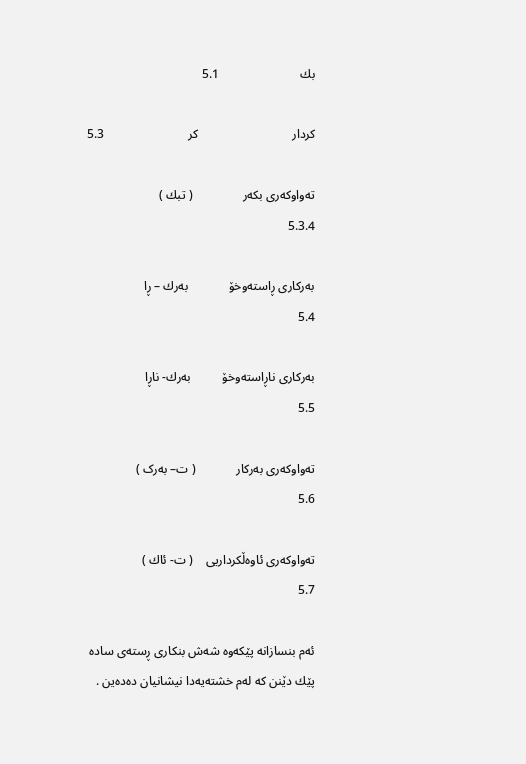بك                          5.1

کردار                              کر                           5.3

تەواوکەری بکەر                ( تبك )                     5.3.4

بەرکاری ڕاستەوخۆ             بەرك – ڕا                 5.4

بەرکاری ناڕاستەوخۆ          بەرك- ناڕا                  5.5

تەواوکەری بەرکار             ( ت– بەرک )               5.6

تەواوکەری ئاوەڵکرداریی    ( ت- ئاك )                  5.7

ئەم بنسازانە پێکەوە شەش بنکاری ڕستەی سادە پێك دێنن کە لەم خشتەیەدا نیشانیان دەدەین .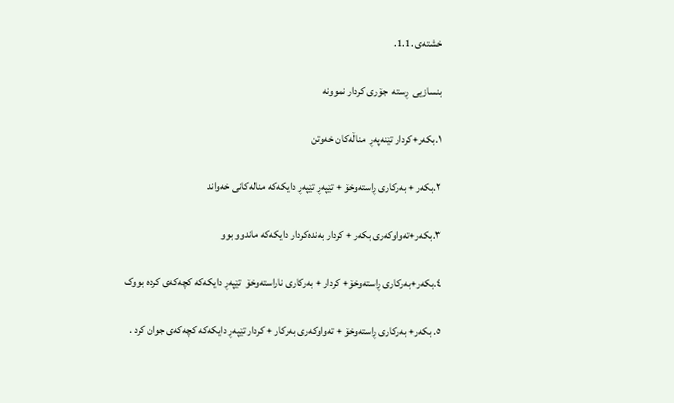خشتەی .1.1.

بنسازیی  ڕستە  جۆری کردار نموونە

١.بکەر+کردار تێنەپەڕ  مناڵەکان خەوتن

٢.بکەر + بەرکاری ڕاستەوخۆ + تێپەڕ تێپەڕ دایکەکە منالەکانی خەواند

٣.بکەر+تەواوکەری بکەر + کردار بەندەکردار دایکەکە ماندوو بوو

٤.بکەر+بەرکاری ڕاستەوخۆ+ کردار + بەرکاری ناراستەوخۆ  تێپەڕ دایکەکە کچەکەی کردە بووک

٥. بکەر+ بەرکاری ڕاستەوخۆ + تەواوکەری بەرکار + کردار تێپەڕ دایکەکە کچەکەی جوان کرد .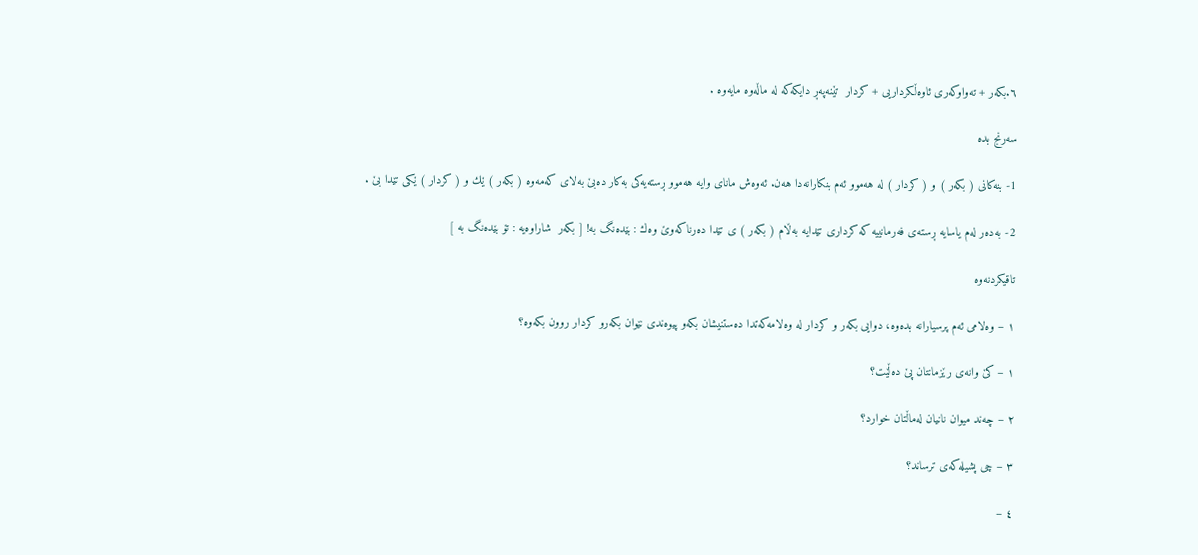٦.بکەر + تەواوکەری ئاوەڵکرداریی + کردار  تێنەپەڕ دایکەکە لە ماڵەوە مایەوە .

سەرنج بدە

1- بنەکانی ( بکەر ) و ( کردار ) لە هەموو ئەم بنکارانەدا هەن. ئەوەش مانای وایە هەموو ڕستەیەکی بەکار دەبێ بەلای کەمەوە ( بکەر ) ێك و ( کردار ) ێکی تێدا بێ .

2- بەدەر لەم یاسایە ڕستەی فەرمانییە کە کرداری تێدایە بەڵام ( بکەر ) ی تێدا دەرناکەوێ وەك : بێدەنگ بە! [ بکەر  شاراوەیە : تۆ بێدەنگ بە ]

تاقیکردنەوە

١ – وەلامی ئەم پرسیارانە بدەوە، دوایی بکەر و کردار لە وەلامەکەتدا دەستنیشان بکەو پیوەندی نێوان بکەرو کردار روون بکەوە؟

١ – کێ وانەی رێزمانتان پێ دەڵێت؟

٢ – چەند میوان نانیان لەماڵتان خوارد؟

٣ – چی پشیلەکەی ترساند؟

٤ –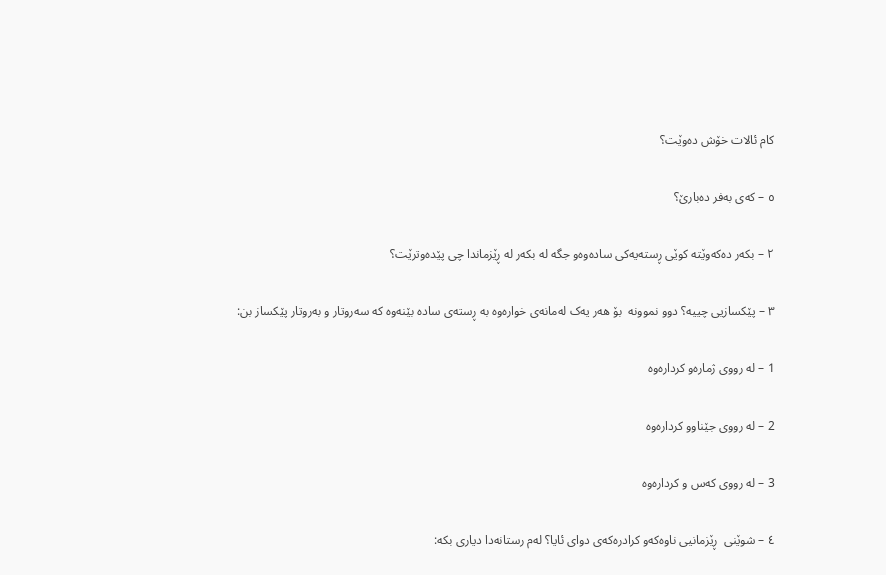کام ئالات خۆش دەوێت؟

٥ – کەی بەفر دەبارێ؟

٢ – بکەر دەکەوێتە کوێی ڕستەیەکی سادەوەو جگە لە بکەر لە ڕێزماندا چی پێدەوترێت؟

٣ – پێکسازیی چییە؟ دوو نموونە  بۆ هەر یەک لەمانەی خوارەوە بە ڕستەی سادە بێنەوە کە سەروتار و بەروتار پێکساز بن:

1 – لە رووی ژمارەو کردارەوە

2 – لە رووی جێناوو کردارەوە

3 – لە رووی کەس و کردارەوە

٤ – شوێنی  ڕێزمانیی ناوەکەو کرادرەکەی دوای ئایا؟ لەم رستانەدا دیاری بکە: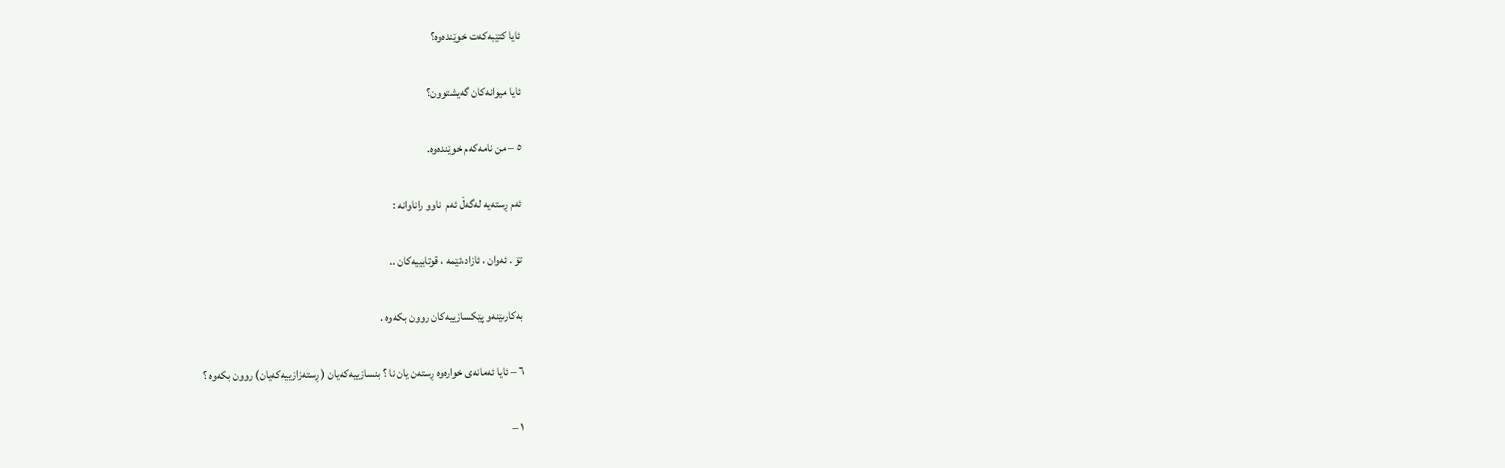ئایا کتێبەکەت خوێندەوە؟

ئایا میوانەکان گەیشتوون؟

٥ – من نامەکەم خوێندەوە.

ئەم ڕستەیە لەگەڵ ئەم  ناوو راناوانە :

تۆ . ئەوان ، ئازاد،ئێمە ، قوتابییەکان ..

بەکارىێنەو پێکسازییەکان روون بکەوە .

٦ – ئایا ئەمانەی خوارەوە ڕستەن یان نا ؟ بنسازییەکەیان ( ڕستەزازییەکەیان) روون بکەوە ؟

١ –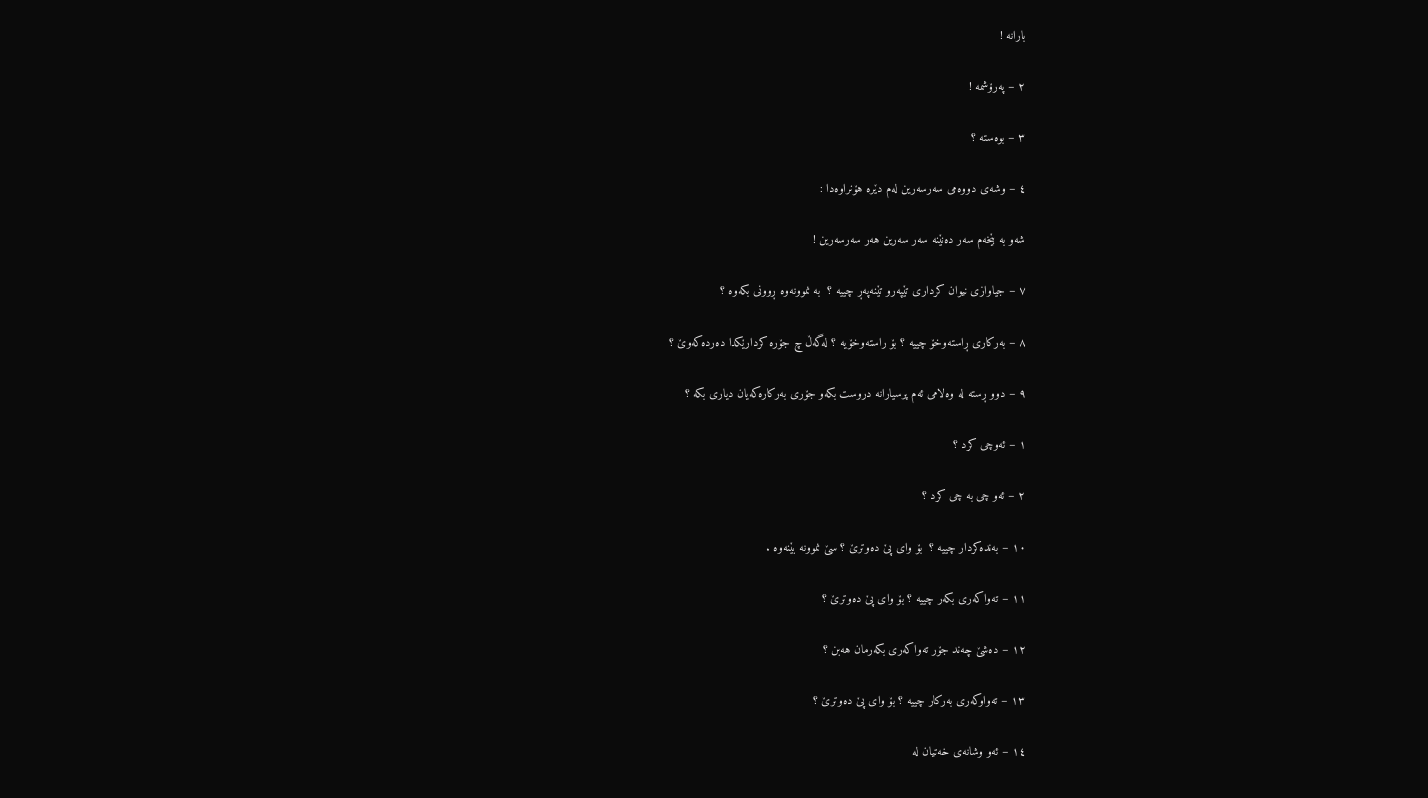بارانە !

٢ – پەرۆشمە !

٣ – بوەستە ؟

٤ – وشەی دووەمی سەرسەرین لەم دێرە هۆنراوەدا :

شەو بە بێخەم سەر دەنێنە سەر سەرین هەر سەرسەرین !

٧ – جیاوازی نیوان کرداری تێپەرو تێنەپەڕ چییە ؟  بە نموونەوە ڕوونی بکەوە ؟

٨ – بەرکاری ڕاستەوخۆ چییە ؟ بۆ راستەوخۆیە ؟ لەگەڵ چ جۆرە کردارێکدا دەردەکەوێ ؟

٩ – دوو ڕستە لە وەلامی ئەم پرسیارانە دروست بکەو جۆری بەرکارەکەیان دیاری بکە ؟

١ – ئەوچی کرد ؟

٢ – ئەو چی بە چی کرد ؟

١٠ – بەندەکردار چییە ؟  بۆ وای پێ دەوترێ ؟ سێ نموونە بێنەوە .

١١ – تەواکەری بکەر چییە ؟ بۆ وای پێ دەوترێ ؟

١٢ – دەشێ چەند جۆر تەواکەری بکەرمان هەبن ؟

١٣ – تەواوکەری بەرکار چییە ؟ بۆ وای پێ دەوترێ ؟

١٤ – ئەو وشانەی خەتیان لە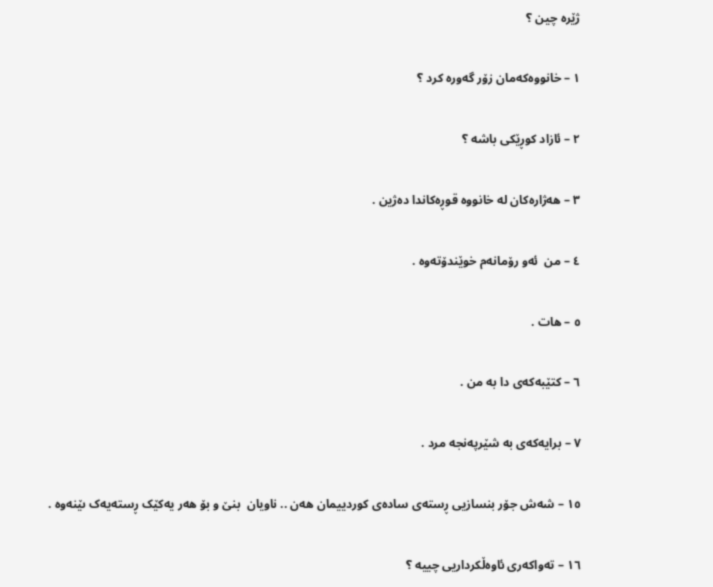ژێرە چین ؟

١ – خانووەکەمان زۆر گەورە کرد ؟

٢ – ئازاد کوڕێکی باشە ؟

٣ – هەژارەکان لە خانووە قوڕەکاندا دەژین .

٤ – من  ئەو رۆمانەم خوێندۆتەوە .

٥ – هات .

٦ – کتێبەکەی دا بە من .

٧ – برایەکەی بە شێرپەنجە مرد .

١٥ – شەش جۆر بنسازیی ڕستەی سادەی کوردییمان هەن .. ناویان  بنێ و بۆ هەر یەکێک ڕستەیەک ىێنەوە .

١٦ – تەواکەری ئاوەڵکرداریی چییە ؟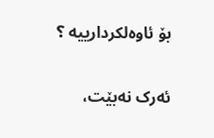بۆ ئاوەلکردارییە ؟

ئەرک نەبێت،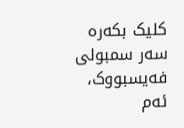کلیک بکەرە سەر سمبولی فەیسبووک، ئەم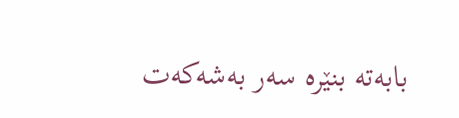بابەتە بنێرە سەر بەشەکەت